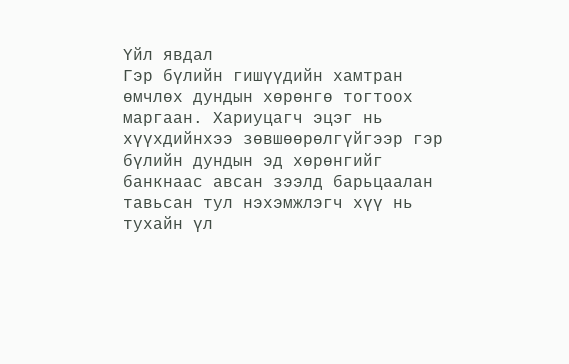Үйл явдал
Гэр бүлийн гишүүдийн хамтран өмчлөх дундын хөрөнгө тогтоох маргаан. Хариуцагч эцэг нь хүүхдийнхээ зөвшөөрөлгүйгээр гэр бүлийн дундын эд хөрөнгийг банкнаас авсан зээлд барьцаалан тавьсан тул нэхэмжлэгч хүү нь тухайн үл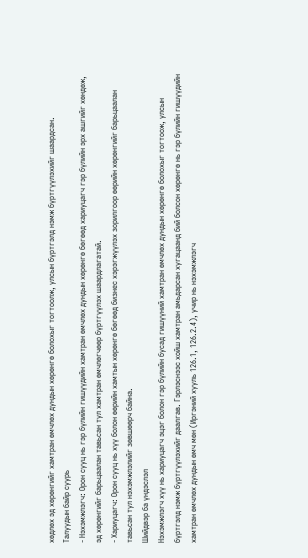хөдлөх эд хөрөнгийг хамтран өмчлөх дундын хөрөнгө болохыг тогтоолж, улсын бүртгэлд нэмж бүртгүүлэхийг шаардсан.
Талуудын байр суурь
- Нэхэмжлэгч: Орон сууц нь гэр бүлийн гишүүдийн хамтран өмчлөх дундын хөрөнгө бөгөөд хариуцагч гэр бүлийн эрх ашгийг хөндөж, эд хөрөнгийг барьцаалан тавьсан тул хамтран өмчлөгчөөр бүртгүүлэх шаардлагатай.
- Хариуцагч: Орон сууц нь хүү болон өөрийн хамтын хөрөнгө бөгөөд бизнес хэрэгжүүлэх зорилгоор өөрийн хөрөнгийг барьцаалан тавьсан тул нэхэмжлэлийг зөвшөөрч байна.
Шийдвэр ба үндэслэл
Нэхэмжлэгч хүү нь хариуцагч эцэг болон гэр бүлийн бусад гишүүний хамтран өмчлөх дундын хөрөнгө болохыг тогтоож, улсын бүртгэлд нэмж бүртгүүлэхийг даалгав. Гэрлэснээс хойш хамтран амьдарсан хугацаанд бий болсон хөрөнгө нь гэр бүлийн гишүүдийн хамтран өмчлөх дундын өмч мөн (Иргэний хууль 126.1, 126.2.4), учир нь нэхэмжлэгч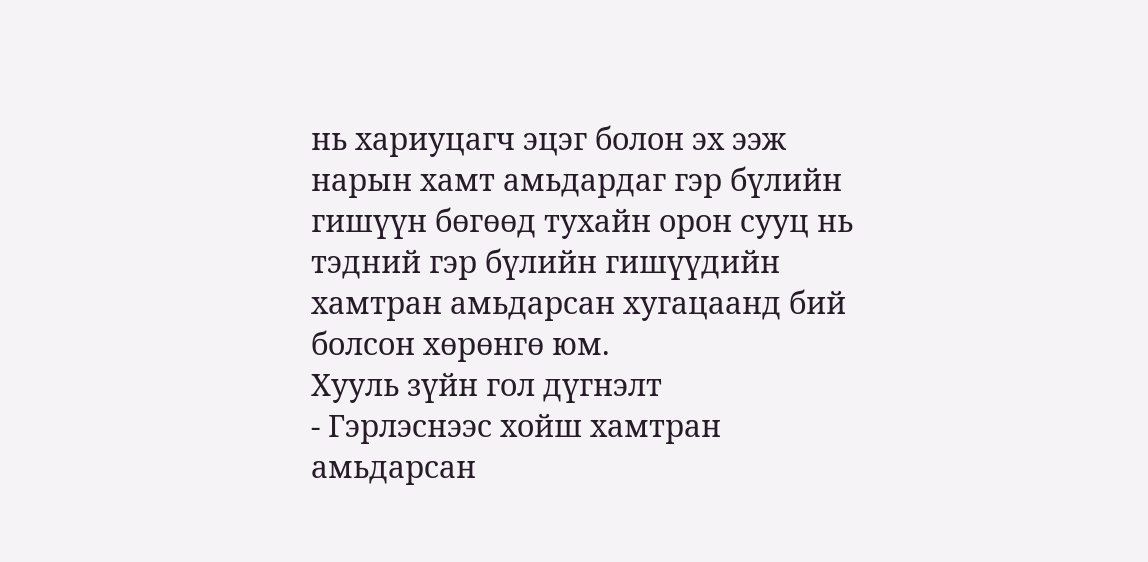нь хариуцагч эцэг болон эх ээж нарын хамт амьдардаг гэр бүлийн гишүүн бөгөөд тухайн орон сууц нь тэдний гэр бүлийн гишүүдийн хамтран амьдарсан хугацаанд бий болсон хөрөнгө юм.
Хууль зүйн гол дүгнэлт
- Гэрлэснээс хойш хамтран амьдарсан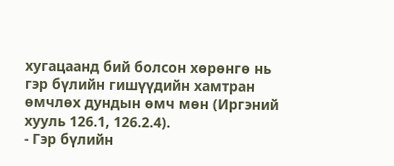хугацаанд бий болсон хөрөнгө нь гэр бүлийн гишүүдийн хамтран өмчлөх дундын өмч мөн (Иргэний хууль 126.1, 126.2.4).
- Гэр бүлийн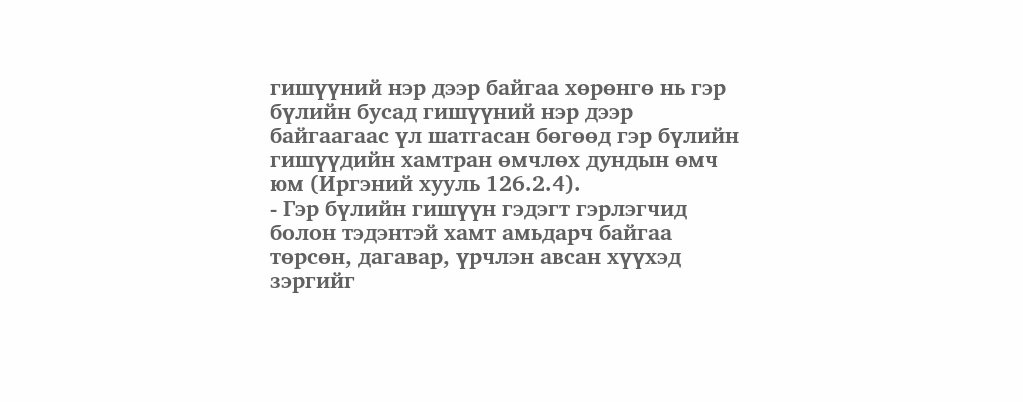гишүүний нэр дээр байгаа хөрөнгө нь гэр бүлийн бусад гишүүний нэр дээр байгаагаас үл шатгасан бөгөөд гэр бүлийн гишүүдийн хамтран өмчлөх дундын өмч юм (Иргэний хууль 126.2.4).
- Гэр бүлийн гишүүн гэдэгт гэрлэгчид болон тэдэнтэй хамт амьдарч байгаа төрсөн, дагавар, үрчлэн авсан хүүхэд зэргийг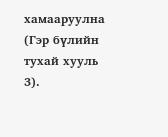хамааруулна (Гэр бүлийн тухай хууль 3).